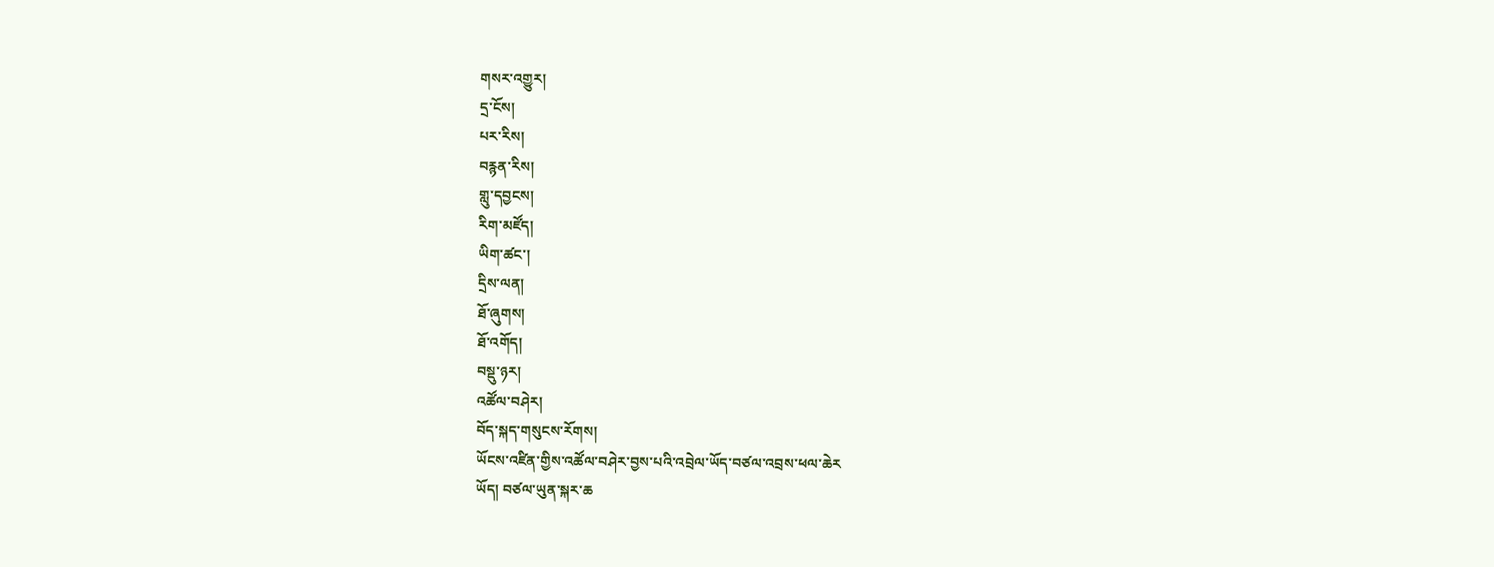གསར་འགྱུར།
དྲ་ངོས།
པར་རིས།
བརྙན་རིས།
གླུ་དབྱངས།
རིག་མཛོད།
ཡིག་ཚང་།
དྲིས་ལན།
ཐོ་ཞུགས།
ཐོ་འགོད།
བསྡུ་ཉར།
འཚོལ་བཤེར།
བོད་སྐད་གསུངས་རོགས།
ཡོངས་འཛིན་གྱིས་འཚོལ་བཤེར་བྱས་པའི་འབྲེལ་ཡོད་བཙལ་འབྲས་ཕལ་ཆེར
ཡོད། བཙལ་ཡུན་སྐར་ཆ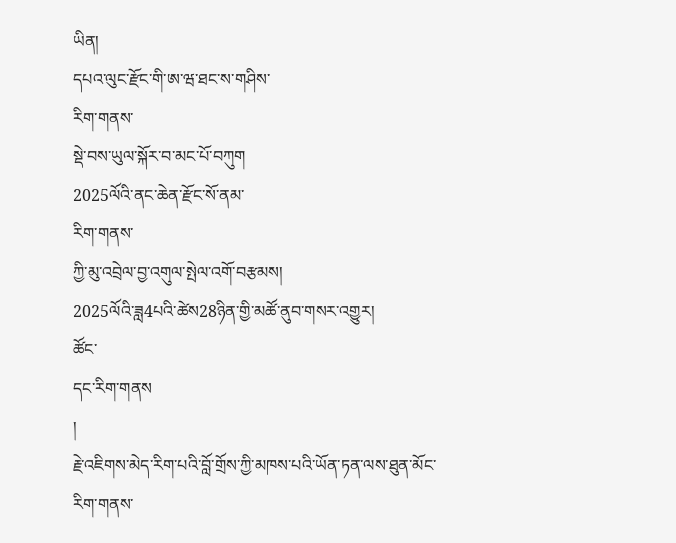ཡིན།
དཔའ་ལུང་རྫོང་གི་ཨ་ཝ་ཐང་ས་གཤིས་
རིག་གནས་
སྡེ་བས་ཡུལ་སྐོར་བ་མང་པོ་བཀུག
2025ལོའི་ནང་ཆེན་རྫོང་སོ་ནམ་
རིག་གནས་
ཀྱི་མུ་འབྲེལ་བྱ་འགུལ་སྤེལ་འགོ་བརྩམས།
2025ལོའི་ཟླ4པའི་ཚེས28ཉིན་གྱི་མཚོ་ནུབ་གསར་འགྱུར།
ཚོང་
དང་རིག་གནས
།
རྗེ་འཇིགས་མེད་རིག་པའི་བློ་གྲོས་ཀྱི་མཁས་པའི་ཡོན་ཏན་ལས་ཐུན་མོང་
རིག་གནས་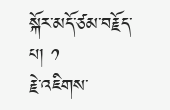སྐོར་མདོ་ཙམ་བརྗོད་པ། ༡
རྗེ་འཇིགས་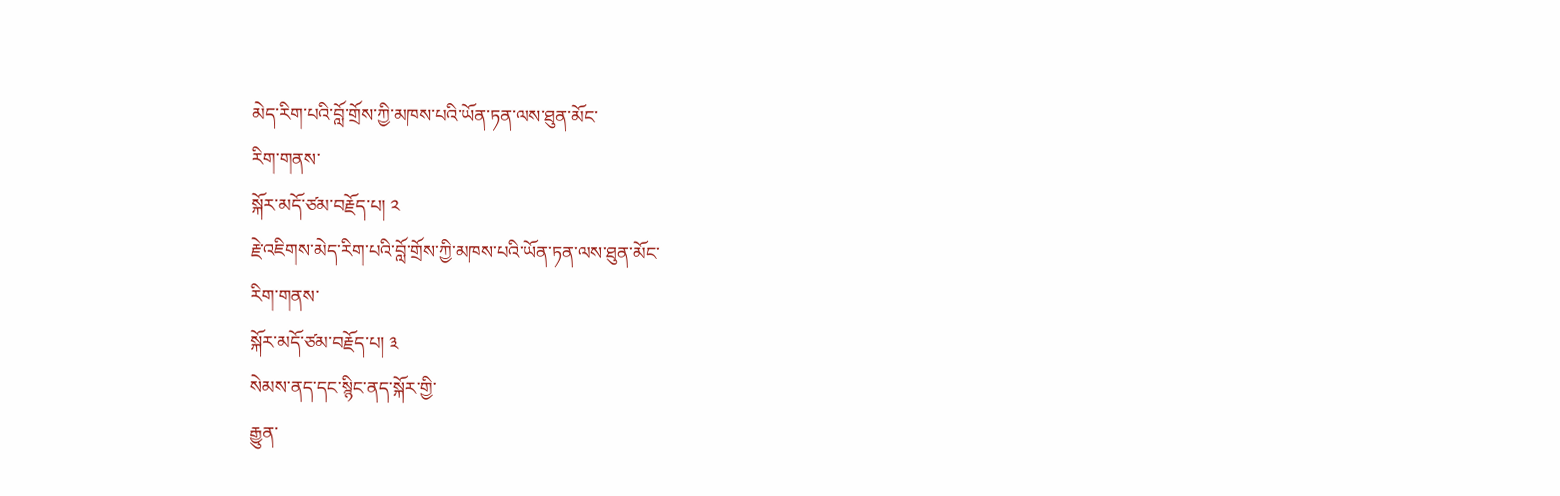མེད་རིག་པའི་བློ་གྲོས་ཀྱི་མཁས་པའི་ཡོན་ཏན་ལས་ཐུན་མོང་
རིག་གནས་
སྐོར་མདོ་ཙམ་བརྗོད་པ། ༢
རྗེ་འཇིགས་མེད་རིག་པའི་བློ་གྲོས་ཀྱི་མཁས་པའི་ཡོན་ཏན་ལས་ཐུན་མོང་
རིག་གནས་
སྐོར་མདོ་ཙམ་བརྗོད་པ། ༣
སེམས་ནད་དང་སྙིང་ནད་སྐོར་གྱི་
རྒྱུན་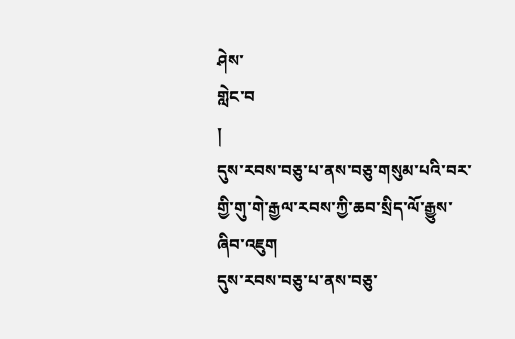ཤེས་
གླེང་བ
།
དུས་རབས་བཅུ་པ་ནས་བཅུ་གསུམ་པའི་བར་གྱི་གུ་གེ་རྒྱལ་རབས་ཀྱི་ཆབ་སྲིད་ལོ་རྒྱུས་
ཞིབ་འཇུག
དུས་རབས་བཅུ་པ་ནས་བཅུ་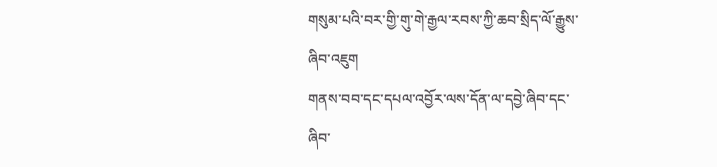གསུམ་པའི་བར་གྱི་གུ་གེ་རྒྱལ་རབས་ཀྱི་ཆབ་སྲིད་ལོ་རྒྱུས་
ཞིབ་འཇུག
གནས་བབ་དང་དཔལ་འབྱོར་ལས་དོན་ལ་དབྱེ་ཞིབ་དང་
ཞིབ་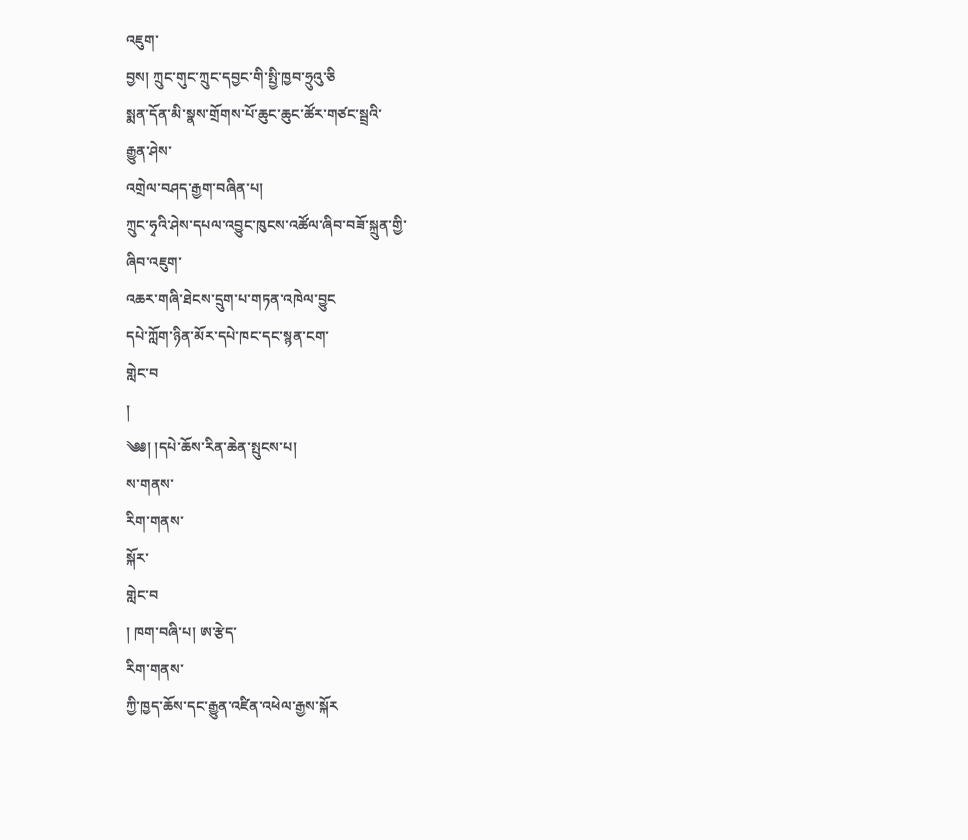འཇུག་
བྱས། ཀྲུང་གུང་ཀྲུང་དབྱང་གི་སྤྱི་ཁྱབ་ཧྲུའུ་ཅི
སྨན་དོན་མི་སྣས་གྲོགས་པོ་ཆུང་ཆུང་ཚོར་གཙང་སྦྲའི་
རྒྱུན་ཤེས་
འགྲེལ་བཤད་རྒྱག་བཞིན་པ།
ཀྲུང་ཧྭའི་ཤེས་དཔལ་འབྱུང་ཁུངས་འཚོལ་ཞིབ་བཟོ་སྐྲུན་གྱི་
ཞིབ་འཇུག་
འཆར་གཞི་ཐེངས་དྲུག་པ་གཏན་འཁེལ་བྱུང
དཔེ་ཀློག་ཉིན་མོར་དཔེ་ཁང་དང་སྙན་ངག་
གླེང་བ
།
༄༅། །དཔེ་ཆོས་རིན་ཆེན་སྤུངས་པ།
ས་གནས་
རིག་གནས་
སྐོར་
གླེང་བ
། ཁག་བཞི་པ། ཨ་རྩེད་
རིག་གནས་
ཀྱི་ཁྱད་ཆོས་དང་རྒྱུན་འཛིན་འཕེལ་རྒྱས་སྐོར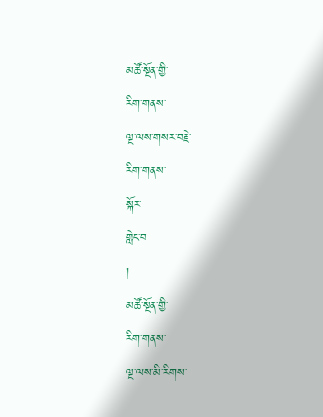མཚོ་སྔོན་གྱི་
རིག་གནས་
ལྔ་ལས་གསར་བརྗེ་
རིག་གནས་
སྐོར་
གླེང་བ
།
མཚོ་སྔོན་གྱི་
རིག་གནས་
ལྔ་ལས་མི་རིགས་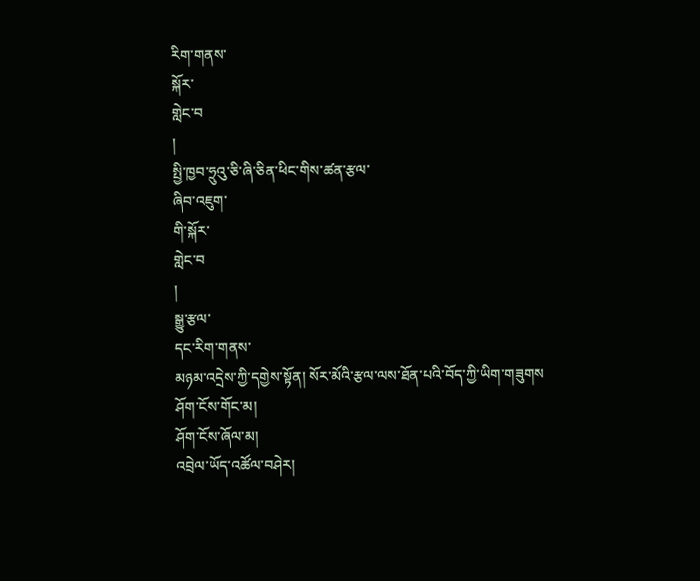རིག་གནས་
སྐོར་
གླེང་བ
།
སྤྱི་ཁྱབ་ཧྲུའུ་ཅི་ཞི་ཅིན་ཕིང་གིས་ཚན་རྩལ་
ཞིབ་འཇུག་
གི་སྐོར་
གླེང་བ
།
སྒྱུ་རྩལ་
དང་རིག་གནས་
མཉམ་འདྲེས་ཀྱི་དགྱེས་སྟོན། སོར་མོའི་རྩལ་ལས་ཐོན་པའི་བོད་ཀྱི་ཡིག་གཟུགས
ཤོག་ངོས་གོང་མ།
ཤོག་ངོས་ཞོལ་མ།
འབྲེལ་ཡོད་འཚོལ་བཤེར།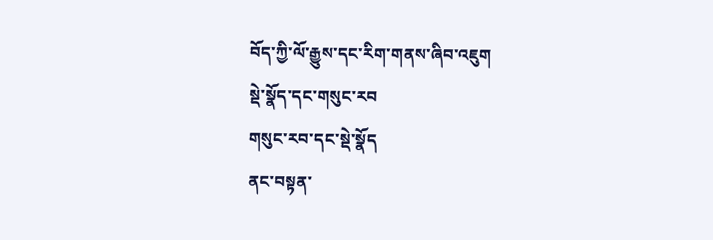བོད་ཀྱི་ལོ་རྒྱུས་དང་རིག་གནས་ཞིབ་འཇུག
སྡེ་སྣོད་དང་གསུང་རབ
གསུང་རབ་དང་སྡེ་སྣོད
ནང་བསྟན་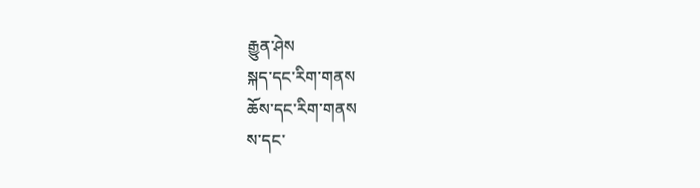རྒྱུན་ཤེས
སྐད་དང་རིག་གནས
ཆོས་དང་རིག་གནས
ས་དང་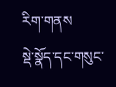རིག་གནས
སྡེ་སྣོད་དང་གསུང་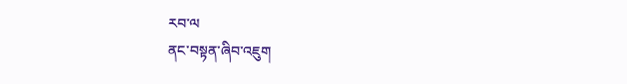རབ་ལ
ནང་བསྟན་ཞིབ་འཇུག